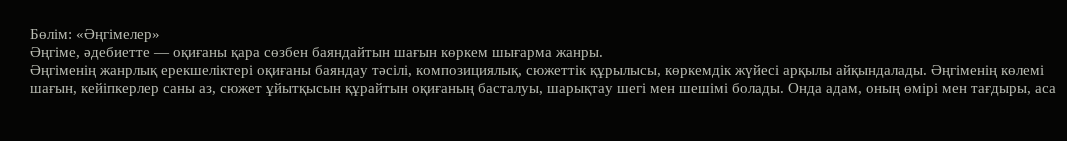Бөлім: «Әңгімелер»
Әңгіме, әдебиетте — оқиғаны қара сөзбен баяндайтын шағын көркем шығарма жанры.
Әңгіменің жанрлық ерекшеліктері оқиғаны баяндау тәсілі, композициялық, сюжеттік құрылысы, көркемдік жүйесі арқылы айқындалады. Әңгіменің көлемі шағын, кейіпкерлер саны аз, сюжет ұйытқысын құрайтын оқиғаның басталуы, шарықтау шегі мен шешімі болады. Онда адам, оның өмірі мен тағдыры, аса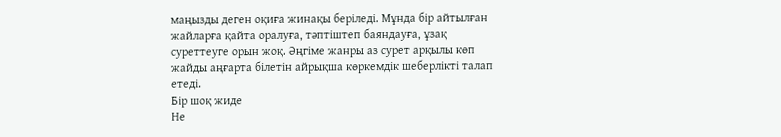маңызды деген оқиға жинақы беріледі. Мұнда бір айтылған жайларға қайта оралуға, тәптіштеп баяндауға, ұзақ суреттеуге орын жоқ. Әңгіме жанры аз сурет арқылы көп жайды аңғарта білетін айрықша көркемдік шеберлікті талап етеді.
Бір шоқ жиде
Не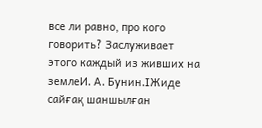все ли равно, про кого говорить? Заслуживает этого каждый из живших на землеИ. А. Бунин.IЖиде сайғақ шаншылған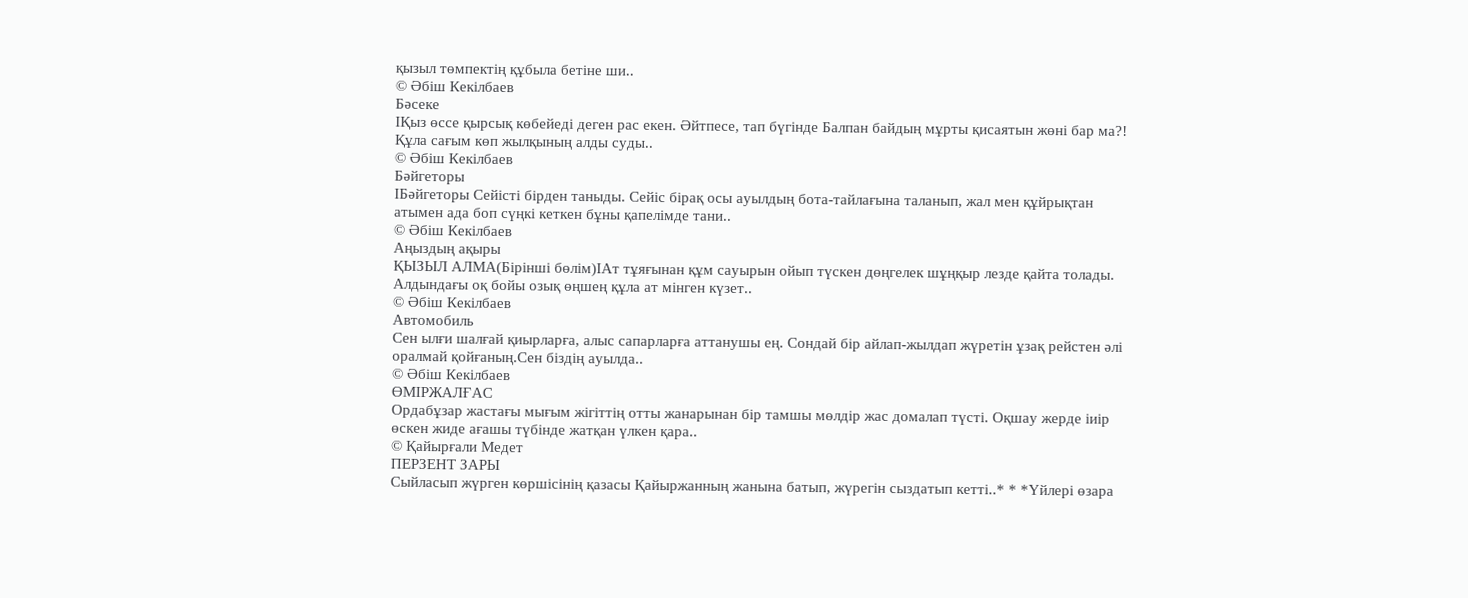қызыл төмпектің құбыла бетіне ши..
© Әбіш Кекілбаев
Бәсеке
IҚыз өссе қырсық көбейеді деген рас екен. Әйтпесе, тап бүгінде Балпан байдың мұрты қисаятын жөні бар ма?! Құла сағым көп жылқының алды суды..
© Әбіш Кекілбаев
Бәйгеторы
IБәйгеторы Сейісті бірден таныды. Сейіс бірақ осы ауылдың бота-тайлағына таланып, жал мен құйрықтан атымен ада боп сүңкі кеткен бұны қапелімде тани..
© Әбіш Кекілбаев
Аңыздың ақыры
ҚЫЗЫЛ АЛМА(Бірінші бөлім)IАт тұяғынан құм сауырын ойып түскен дөңгелек шұңқыр лезде қайта толады. Алдындағы оқ бойы озық өңшең құла ат мінген күзет..
© Әбіш Кекілбаев
Автомобиль
Сен ылғи шалғай қиырларға, алыс сапaрларға аттанушы ең. Сондай бір айлап-жылдап жүретін ұзақ рейстен әлі оралмай қойғаның.Сен біздің ауылда..
© Әбіш Кекілбаев
ӨМІРЖАЛҒАС
Ордабұзар жастағы мығым жігіттің отты жанарынан бір тамшы мөлдір жас домалап түсті. Оқшау жерде іиір өскен жиде ағашы түбінде жатқан үлкен қара..
© Қайырғали Медет
ПЕРЗЕНТ ЗАРЫ
Сыйласып жүрген көршісінің қазасы Қайыржанның жанына батып, жүрегін сыздатып кетті..* * *Үйлері өзара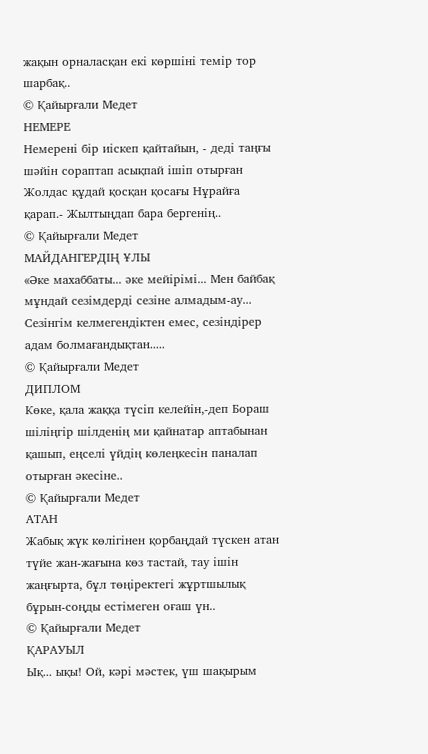жақын орналасқан екі көршіні темір тор шарбақ..
© Қайырғали Медет
НЕМЕРЕ
Немерені бір иіскеп қайтайын, - деді таңғы шәйін сораптап асықпай ішіп отырған Жолдас құдай қосқан қосағы Нұрайға қарап.- Жылтыңдап бара бергенің..
© Қайырғали Медет
МАЙДАНГЕРДІҢ ҰЛЫ
«Әке махаббаты... әке мейірімі... Мен байбақ мұндай сезімдерді сезіне алмадым-ау... Сезінгім келмегендіктен емес, сезіндірер адам болмағандықтан.....
© Қайырғали Медет
ДИПЛОМ
Көке, қала жаққа түсіп келейін,-деп Бораш шіліңгір шілденің ми қайнатар аптабынан қашып, еңселі үйдің көлеңкесін паналап отырған әкесіне..
© Қайырғали Медет
АТАН
Жабық жүк көлігінен қорбаңдай түскен атан түйе жан-жағына көз тастай, тау ішін жаңғырта, бұл төңіректегі жұртшылық бұрын-соңды естімеген оғаш үн..
© Қайырғали Медет
ҚАРАУЫЛ
Ық... ықы! Ой, кәрі мәстек, үш шақырым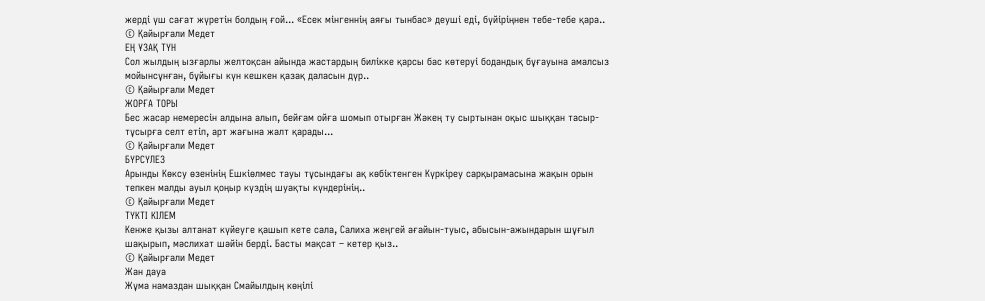жерді үш сағат жүретін болдың ғой... «Есек мінгеннің аяғы тынбас» деуші еді, бүйіріңнен тебе-тебе қара..
© Қайырғали Медет
ЕҢ ҰЗАҚ ТҮН
Сол жылдың ызғарлы желтоқсан айында жастардың билікке қарсы бас көтеруі бодандық бұғауына амалсыз мойынсұнған, бұйығы күн кешкен қазақ даласын дүр..
© Қайырғали Медет
ЖОРҒА ТОРЫ
Бес жасар немересін алдына алып, бейғам ойға шомып отырған Жәкең ту сыртынан оқыс шыққан тасыр-тұсырға селт етіп, арт жағына жалт қарады...
© Қайырғали Медет
БҮРСҮЛЕЗ
Арынды Көксу өзенінің Ешкіөлмес тауы тұсындағы ақ көбіктенген Күркіреу сарқырамасына жақын орын тепкен малды ауыл қоңыр күздің шуақты күндерінің..
© Қайырғали Медет
ТҮКТІ КІЛЕМ
Кенже қызы алтанат күйеуге қашып кете сала, Салиха жеңгей ағайын-туыс, абысын-ажындарын шұғыл шақырып, мәслихат шәйін берді. Басты мақсат – кетер қыз..
© Қайырғали Медет
Жан дауа
Жұма намаздан шыққан Смайылдың көңілі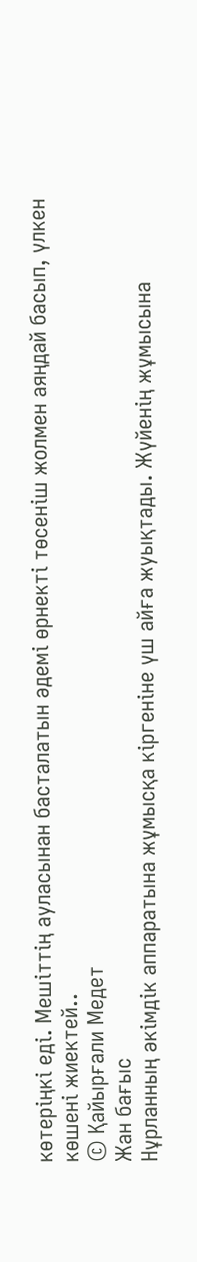көтеріңкі еді. Мешіттің ауласынан басталатын әдемі өрнекті төсеніш жолмен аяңдай басып, үлкен көшені жиектeй..
© Қайырғали Медет
Жан бағыс
Нұрланның әкімдік аппаратына жұмысқа кіргеніне үш айға жуықтады. Жүйенің жұмысына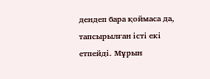дендеп бара қоймаса да, тапсырылған істі екі етпейді. Мұрын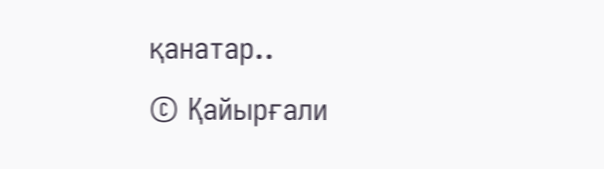қанатар..
© Қайырғали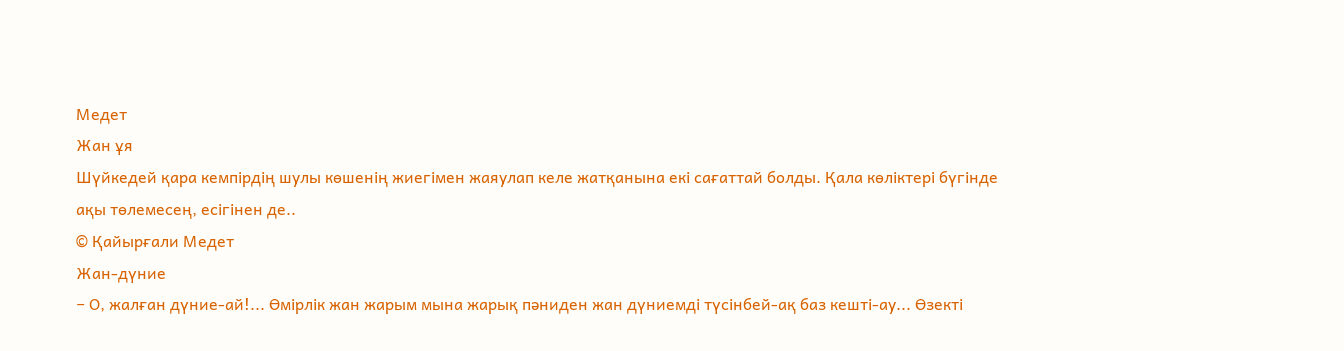Медет
Жан ұя
Шүйкедей қара кемпірдің шулы көшенің жиегімен жаяулап келе жатқанына екі сағаттай болды. Қала көліктері бүгінде ақы төлемесең, есігінен де..
© Қайырғали Медет
Жан-дүние
− О, жалған дүние-ай!... Өмірлік жан жарым мына жарық пәниден жан дүниемді түсінбей-ақ баз кешті-ау... Өзекті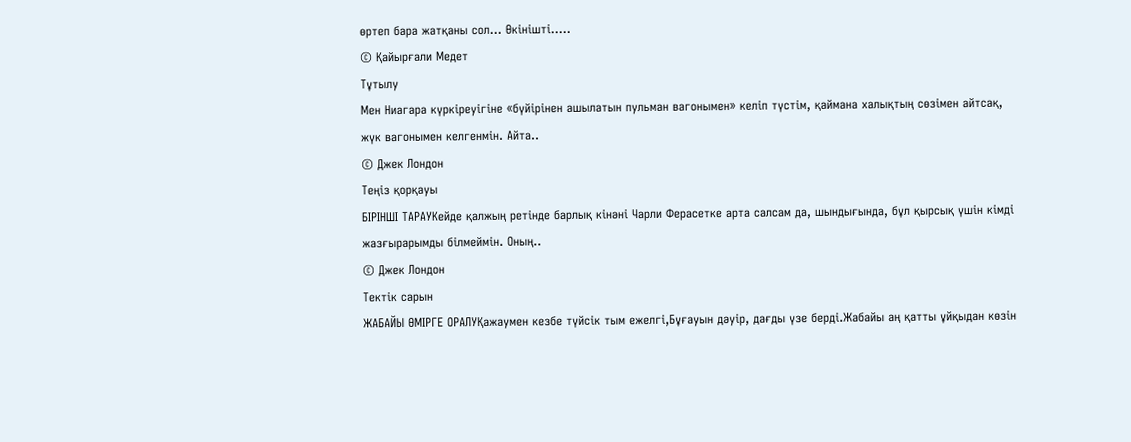өртеп бара жатқаны сол... Өкінішті.....
© Қайырғали Медет
Тұтылу
Мен Ниагара күркіреуігіне «бүйірінен ашылатын пульман вагонымен» келіп түстім, қаймана халықтың сөзімен айтсақ, жүк вагонымен келгенмін. Айта..
© Джек Лондон
Теңіз қорқауы
БІРІНШІ ТАРАУКейде қалжың ретінде барлық кінәні Чарли Ферасетке арта салсам да, шындығында, бұл қырсық үшін кімді жазғырарымды білмеймін. Оның..
© Джек Лондон
Тектік сарын
ЖАБАЙЫ ӨМІРГЕ ОРАЛУҚажаумен кезбе түйсік тым ежелгі,Бұғауын дәуір, дағды үзе берді.Жабайы аң қатты ұйқыдан көзін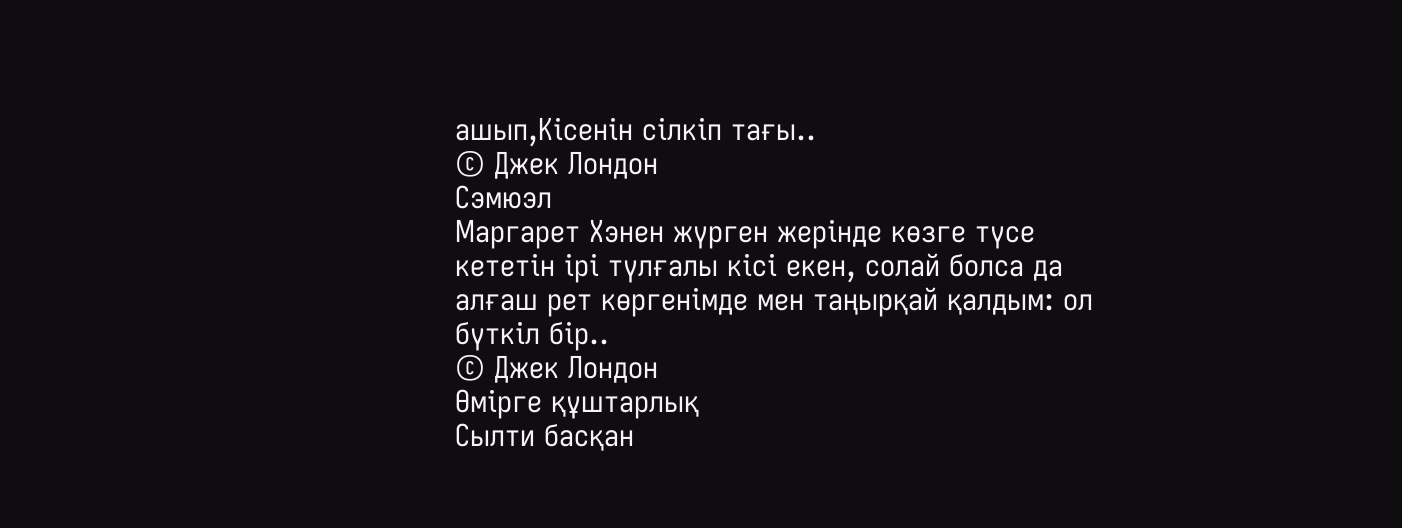ашып,Кісенін сілкіп тағы..
© Джек Лондон
Сэмюэл
Маргарет Хэнен жүрген жерінде көзге түсе кететін ірі түлғалы кісі екен, солай болса да алғаш рет көргенімде мен таңырқай қалдым: ол бүткіл бір..
© Джек Лондон
Өмірге құштарлық
Сылти басқан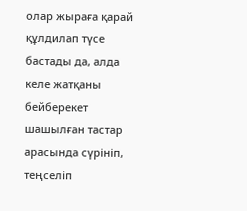олар жыраға қарай құлдилап түсе бастады да, алда келе жатқаны бейберекет шашылған тастар арасында сүрініп, теңселіп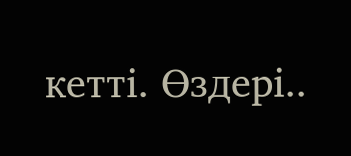кетті. Өздері..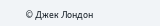© Джек Лондон